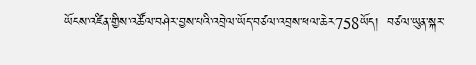ཡོངས་འཛིན་གྱིས་འཚོལ་བཤེར་བྱས་པའི་འབྲེལ་ཡོད་བཙལ་འབྲས་ཕལ་ཆེར758ཡོད།  བཙལ་ཡུན་སྐར་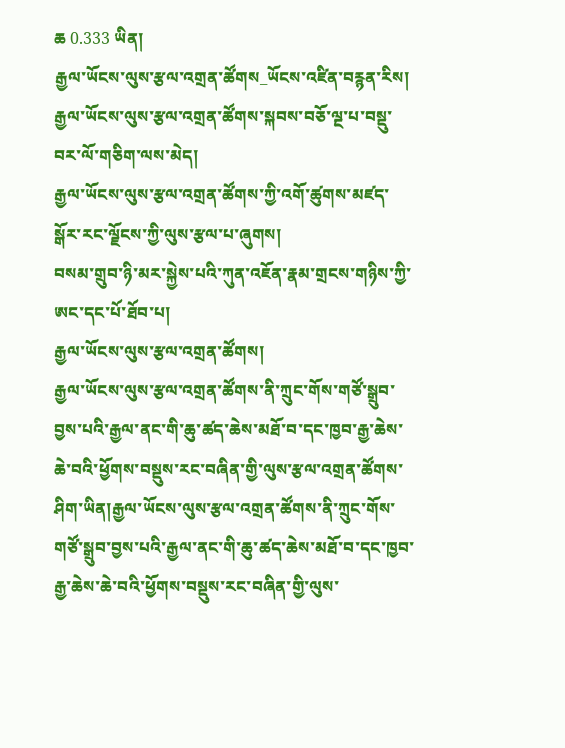ཆ 0.333 ཡིན།
རྒྱལ་ཡོངས་ལུས་རྩལ་འགྲན་ཚོགས_ཡོངས་འཛིན་བརྙན་རིས།
རྒྱལ་ཡོངས་ལུས་རྩལ་འགྲན་ཚོགས་སྐབས་བཅོ་ལྔ་པ་བསྡུ་བར་ལོ་གཅིག་ལས་མེད།
རྒྱལ་ཡོངས་ལུས་རྩལ་འགྲན་ཚོགས་ཀྱི་འགོ་ཚུགས་མཛད་སྒོར་རང་ལྗོངས་ཀྱི་ལུས་རྩལ་པ་ཞུགས།
བསམ་གྲུབ་ཉི་མར་སྐྱེས་པའི་ཀུན་འཇོན་རྣམ་གྲངས་གཉིས་ཀྱི་ཨང་དང་པོ་ཐོབ་པ།
རྒྱལ་ཡོངས་ལུས་རྩལ་འགྲན་ཚོགས།
རྒྱལ་ཡོངས་ལུས་རྩལ་འགྲན་ཚོགས་ནི་ཀྲུང་གོས་གཙོ་སྒྲུབ་བྱས་པའི་རྒྱལ་ནང་གི་ཆུ་ཚད་ཆེས་མཐོ་བ་དང་ཁྱབ་རྒྱ་ཆེས་ཆེ་བའི་ཕྱོགས་བསྡུས་རང་བཞིན་གྱི་ལུས་རྩལ་འགྲན་ཚོགས་ཤིག་ཡིན།རྒྱལ་ཡོངས་ལུས་རྩལ་འགྲན་ཚོགས་ནི་ཀྲུང་གོས་གཙོ་སྒྲུབ་བྱས་པའི་རྒྱལ་ནང་གི་ཆུ་ཚད་ཆེས་མཐོ་བ་དང་ཁྱབ་རྒྱ་ཆེས་ཆེ་བའི་ཕྱོགས་བསྡུས་རང་བཞིན་གྱི་ལུས་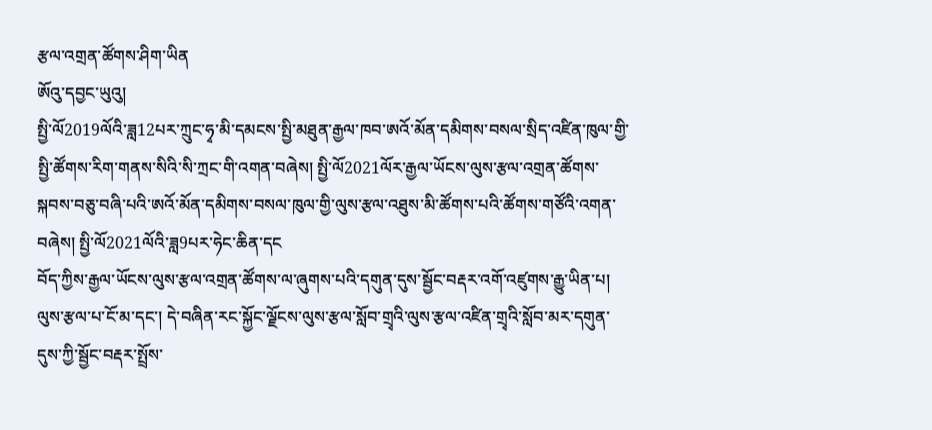རྩལ་འགྲན་ཚོགས་ཤིག་ཡིན
ཨོའུ་དབྱང་ཡུའུ།
སྤྱི་ལོ2019ལོའི་ཟླ12པར་ཀྲུང་ཧྭ་མི་དམངས་སྤྱི་མཐུན་རྒྱལ་ཁབ་ཨའོ་མོན་དམིགས་བསལ་སྲིད་འཛིན་ཁུལ་གྱི་སྤྱི་ཚོགས་རིག་གནས་སིའི་སི་ཀྲང་གི་འགན་བཞེས། སྤྱི་ལོ2021ལོར་རྒྱལ་ཡོངས་ལུས་རྩལ་འགྲན་ཚོགས་སྐབས་བཅུ་བཞི་པའི་ཨའོ་མོན་དམིགས་བསལ་ཁུལ་གྱི་ལུས་རྩལ་འཐུས་མི་ཚོགས་པའི་ཚོགས་གཙོའི་འགན་བཞེས། སྤྱི་ལོ2021ལོའི་ཟླ9པར་ཧེང་ཆིན་དང
བོད་ཀྱིས་རྒྱལ་ཡོངས་ལུས་རྩལ་འགྲན་ཚོགས་ལ་ཞུགས་པའི་དགུན་དུས་སྦྱོང་བརྡར་འགོ་འཛུགས་རྒྱུ་ཡིན་པ།
ལུས་རྩལ་པ་ངོ་མ་དང་། དེ་བཞིན་རང་སྐྱོང་ལྗོངས་ལུས་རྩལ་སློབ་གྲྭའི་ལུས་རྩལ་འཛིན་གྲྭའི་སློབ་མར་དགུན་དུས་ཀྱི་སྦྱོང་བརྡར་སྤྲོས་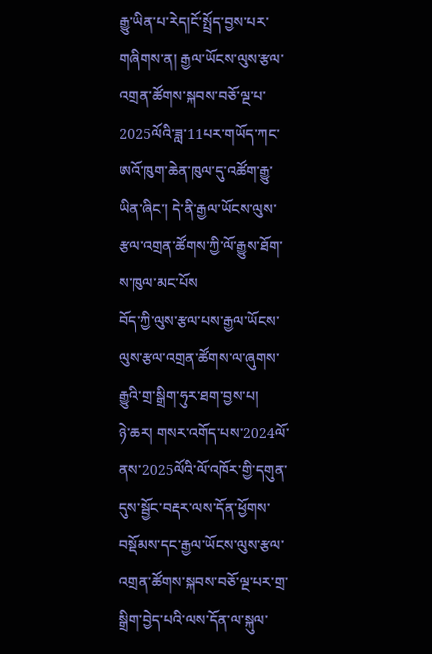རྒྱུ་ཡིན་པ་རེད།ངོ་སྤྲོད་བྱས་པར་གཞིགས་ན། རྒྱལ་ཡོངས་ལུས་རྩལ་འགྲན་ཚོགས་སྐབས་བཅོ་ལྔ་པ་2025ལོའི་ཟླ་11པར་གཡོད་ཀང་ཨའོ་ཁུག་ཆེན་ཁུལ་དུ་འཚོག་རྒྱུ་ཡིན་ཞིང་། དེ་ནི་རྒྱལ་ཡོངས་ལུས་རྩལ་འགྲན་ཚོགས་ཀྱི་ལོ་རྒྱུས་ཐོག་ས་ཁུལ་མང་པོས
བོད་ཀྱི་ལུས་རྩལ་པས་རྒྱལ་ཡོངས་ལུས་རྩལ་འགྲན་ཚོགས་ལ་ཞུགས་རྒྱུའི་གྲ་སྒྲིག་ཧུར་ཐག་བྱས་པ།
ཉེ་ཆར། གསར་འགོད་པས་2024ལོ་ནས་2025ལོའི་ལོ་འཁོར་གྱི་དགུན་དུས་སྦྱོང་བརྡར་ལས་དོན་ཕྱོགས་བསྡོམས་དང་རྒྱལ་ཡོངས་ལུས་རྩལ་འགྲན་ཚོགས་སྐབས་བཅོ་ལྔ་པར་གྲ་སྒྲིག་བྱེད་པའི་ལས་དོན་ལ་སྐུལ་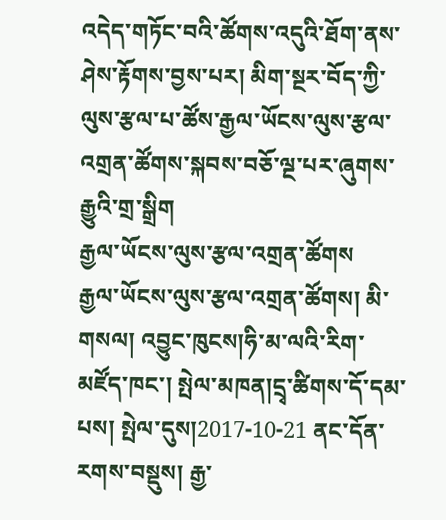འདེད་གཏོང་བའི་ཚོགས་འདུའི་ཐོག་ནས་ཤེས་རྟོགས་བྱས་པར། མིག་སྔར་བོད་ཀྱི་ལུས་རྩལ་པ་ཚོས་རྒྱལ་ཡོངས་ལུས་རྩལ་འགྲན་ཚོགས་སྐབས་བཅོ་ལྔ་པར་ཞུགས་རྒྱུའི་གྲ་སྒྲིག
རྒྱལ་ཡོངས་ལུས་རྩལ་འགྲན་ཚོགས
རྒྱལ་ཡོངས་ལུས་རྩལ་འགྲན་ཚོགས། མི་གསལ། འབྱུང་ཁུངས།ཧི་མ་ལའི་རིག་མཛོད་ཁང་། སྤེལ་མཁན།དྲྭ་ཚིགས་དོ་དམ་པས། སྤེལ་དུས།2017-10-21 ནང་དོན་རགས་བསྡུས། རྒྱ་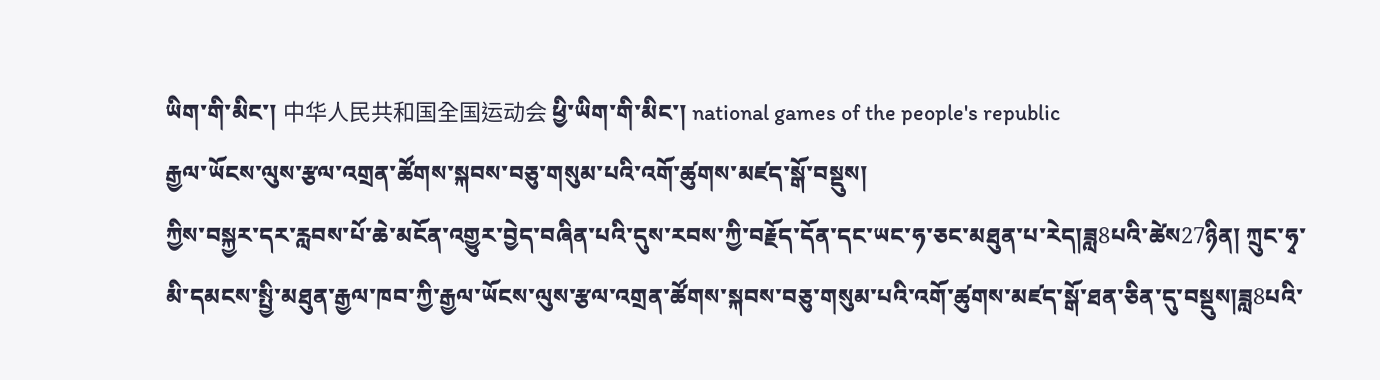ཡིག་གི་མིང་། 中华人民共和国全国运动会 ཕྱི་ཡིག་གི་མིང་། national games of the people's republic
རྒྱལ་ཡོངས་ལུས་རྩལ་འགྲན་ཚོགས་སྐབས་བཅུ་གསུམ་པའི་འགོ་ཚུགས་མཛད་སྒོ་བསྡུས།
ཀྱིས་བསྐྱར་དར་རླབས་པོ་ཆེ་མངོན་འགྱུར་བྱེད་བཞིན་པའི་དུས་རབས་ཀྱི་བརྗོད་དོན་དང་ཡང་ཧ་ཅང་མཐུན་པ་རེད།ཟླ8པའི་ཚེས27ཉིན། ཀྲུང་ཧྭ་མི་དམངས་སྤྱི་མཐུན་རྒྱལ་ཁབ་ཀྱི་རྒྱལ་ཡོངས་ལུས་རྩལ་འགྲན་ཚོགས་སྐབས་བཅུ་གསུམ་པའི་འགོ་ཚུགས་མཛད་སྒོ་ཐན་ཅིན་དུ་བསྡུས།ཟླ8པའི་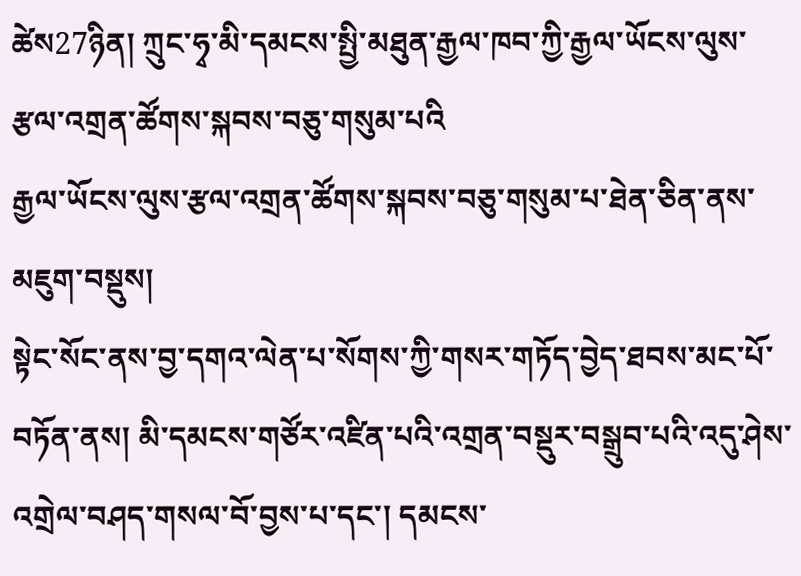ཚེས27ཉིན། ཀྲུང་ཧྭ་མི་དམངས་སྤྱི་མཐུན་རྒྱལ་ཁབ་ཀྱི་རྒྱལ་ཡོངས་ལུས་རྩལ་འགྲན་ཚོགས་སྐབས་བཅུ་གསུམ་པའི
རྒྱལ་ཡོངས་ལུས་རྩལ་འགྲན་ཚོགས་སྐབས་བཅུ་གསུམ་པ་ཐེན་ཅིན་ནས་མཇུག་བསྡུས།
སྟེང་སོང་ནས་བྱ་དགའ་ལེན་པ་སོགས་ཀྱི་གསར་གཏོད་བྱེད་ཐབས་མང་པོ་བཏོན་ནས། མི་དམངས་གཙོར་འཛིན་པའི་འགྲན་བསྡུར་བསྒྲུབ་པའི་འདུ་ཤེས་འགྲེལ་བཤད་གསལ་བོ་བྱས་པ་དང་། དམངས་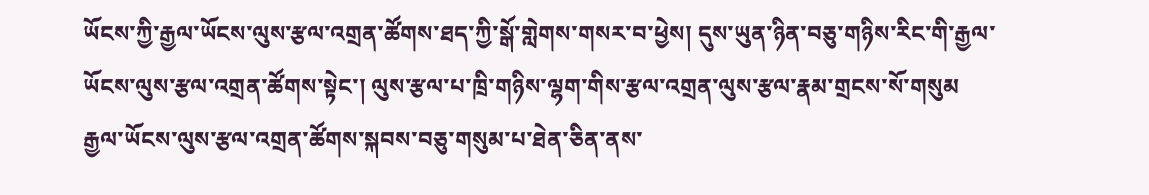ཡོངས་ཀྱི་རྒྱལ་ཡོངས་ལུས་རྩལ་འགྲན་ཚོགས་ཐད་ཀྱི་སྒོ་གླེགས་གསར་བ་ཕྱེས། དུས་ཡུན་ཉིན་བཅུ་གཉིས་རིང་གི་རྒྱལ་ཡོངས་ལུས་རྩལ་འགྲན་ཚོགས་སྟེང་། ལུས་རྩལ་པ་ཁྲི་གཉིས་ལྷག་གིས་རྩལ་འགྲན་ལུས་རྩལ་རྣམ་གྲངས་སོ་གསུམ
རྒྱལ་ཡོངས་ལུས་རྩལ་འགྲན་ཚོགས་སྐབས་བཅུ་གསུམ་པ་ཐེན་ཅིན་ནས་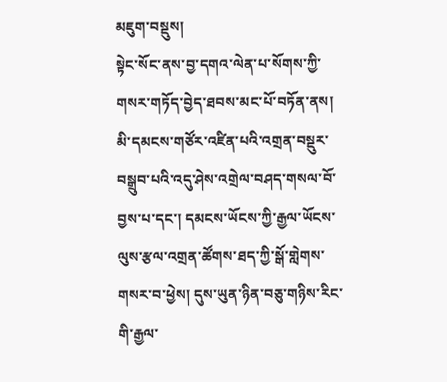མཇུག་བསྡུས།
སྟེང་སོང་ནས་བྱ་དགའ་ལེན་པ་སོགས་ཀྱི་གསར་གཏོད་བྱེད་ཐབས་མང་པོ་བཏོན་ནས། མི་དམངས་གཙོར་འཛིན་པའི་འགྲན་བསྡུར་བསྒྲུབ་པའི་འདུ་ཤེས་འགྲེལ་བཤད་གསལ་བོ་བྱས་པ་དང་། དམངས་ཡོངས་ཀྱི་རྒྱལ་ཡོངས་ལུས་རྩལ་འགྲན་ཚོགས་ཐད་ཀྱི་སྒོ་གླེགས་གསར་བ་ཕྱེས། དུས་ཡུན་ཉིན་བཅུ་གཉིས་རིང་གི་རྒྱལ་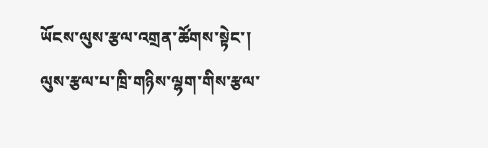ཡོངས་ལུས་རྩལ་འགྲན་ཚོགས་སྟེང་། ལུས་རྩལ་པ་ཁྲི་གཉིས་ལྷག་གིས་རྩལ་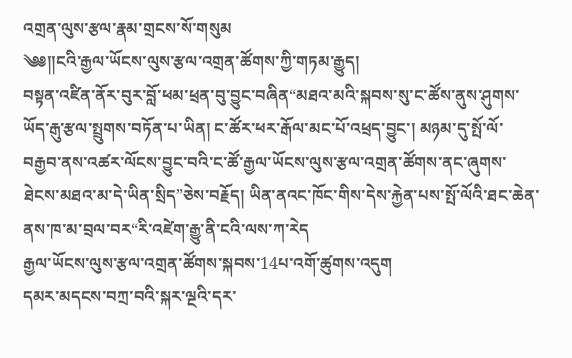འགྲན་ལུས་རྩལ་རྣམ་གྲངས་སོ་གསུམ
༄༅།།ངའི་རྒྱལ་ཡོངས་ལུས་རྩལ་འགྲན་ཚོགས་ཀྱི་གཏམ་རྒྱུད།
བསྟན་འཛིན་ནོར་བུར་བློ་ཕམ་ཕྲན་བུ་བྱུང་བཞིན“མཐའ་མའི་སྐབས་སུ་ང་ཚོས་ནུས་ཤུགས་ཡོད་རྒུ་རྩལ་སྤྲུགས་བཏོན་པ་ཡིན། ང་ཚོར་ཕར་རྒོལ་མང་པོ་འཕྲད་བྱུང་། མཉམ་དུ་སྤོ་ལོ་བརྒྱབ་ནས་འཚར་ལོངས་བྱུང་བའི་ང་ཚོ་རྒྱལ་ཡོངས་ལུས་རྩལ་འགྲན་ཚོགས་ནང་ཞུགས་ཐེངས་མཐའ་མ་དེ་ཡིན་སྲིད”ཅེས་བརྗོད། ཡིན་ནའང་ཁོང་གིས་དེས་རྐྱེན་པས་སྤོ་ལོའི་ཐང་ཆེན་ནས་ཁ་མ་བྲལ་བར“རི་འཛེག་རྒྱུ་ནི་ངའི་ལས་ཀ་རེད
རྒྱལ་ཡོངས་ལུས་རྩལ་འགྲན་ཚོགས་སྐབས་14པ་འགོ་ཚུགས་འདུག
དམར་མདངས་བཀྲ་བའི་སྐར་ལྔའི་དར་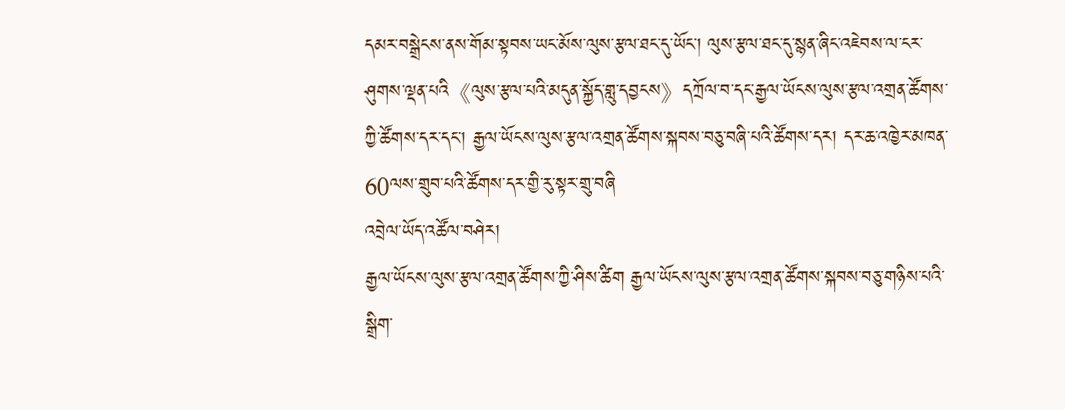དམར་བསྒྲེངས་ནས་གོམ་སྟབས་ཡང་མོས་ལུས་རྩལ་ཐང་དུ་ཡོང་། ལུས་རྩལ་ཐང་དུ་སྙན་ཞིང་འཇེབས་ལ་ངར་ཤུགས་ལྡན་པའི《ལུས་རྩལ་པའི་མདུན་སྐྱོད་གླུ་དབྱངས》དཀྲོལ་བ་དང་རྒྱལ་ཡོངས་ལུས་རྩལ་འགྲན་ཚོགས་ཀྱི་ཚོགས་དར་དང་། རྒྱལ་ཡོངས་ལུས་རྩལ་འགྲན་ཚོགས་སྐབས་བཅུ་བཞི་པའི་ཚོགས་དར། དར་ཆ་འཁྱེར་མཁན་60ལས་གྲུབ་པའི་ཚོགས་དར་གྱི་རུ་སྟར་གྲུ་བཞི
འབྲེལ་ཡོད་འཚོལ་བཤེར།
རྒྱལ་ཡོངས་ལུས་རྩལ་འགྲན་ཚོགས་ཀྱི་ཤིས་ཚིག རྒྱལ་ཡོངས་ལུས་རྩལ་འགྲན་ཚོགས་སྐབས་བཅུ་གཉིས་པའི་སྒྲིག་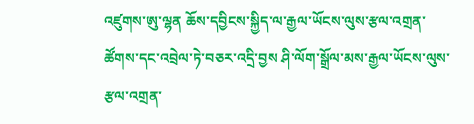འཛུགས་ཨུ་ལྷན ཆོས་དབྱིངས་སྐྱིད་ལ་རྒྱལ་ཡོངས་ལུས་རྩལ་འགྲན་ཚོགས་དང་འབྲེལ་ཏེ་བཅར་འདྲི་བྱས ཤི་ལོག་སྒྲོལ་མས་རྒྱལ་ཡོངས་ལུས་རྩལ་འགྲན་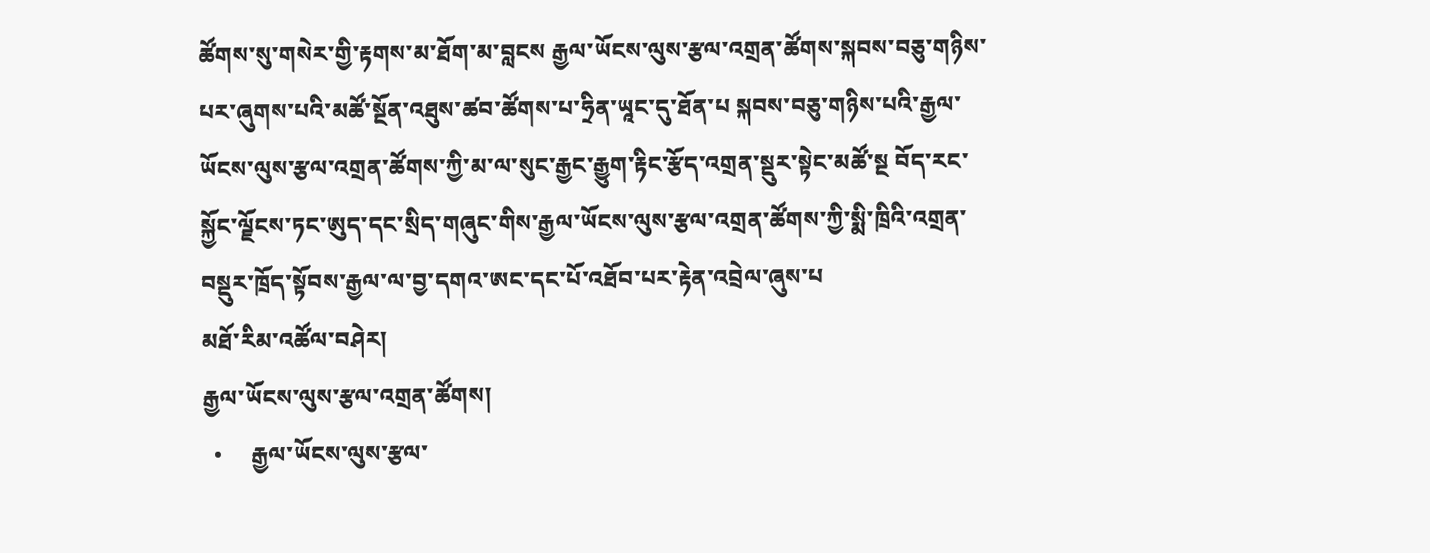ཚོགས་སུ་གསེར་གྱི་རྟགས་མ་ཐོག་མ་བླངས རྒྱལ་ཡོངས་ལུས་རྩལ་འགྲན་ཚོགས་སྐབས་བཅུ་གཉིས་པར་ཞུགས་པའི་མཚོ་སྔོན་འཐུས་ཚབ་ཚོགས་པ་ཧྲིན་ཡཱང་དུ་ཐོན་པ སྐབས་བཅུ་གཉིས་པའི་རྒྱལ་ཡོངས་ལུས་རྩལ་འགྲན་ཚོགས་ཀྱི་མ་ལ་སུང་རྒྱང་རྒྱུག་རྟིང་རྩོད་འགྲན་སྡུར་སྟེང་མཚོ་སྔ བོད་རང་སྐྱོང་ལྗོངས་ཏང་ཨུད་དང་སྲིད་གཞུང་གིས་རྒྱལ་ཡོངས་ལུས་རྩལ་འགྲན་ཚོགས་ཀྱི་སྨི་ཁྲིའི་འགྲན་བསྡུར་ཁྲོད་སྟོབས་རྒྱལ་ལ་བྱ་དགའ་ཨང་དང་པོ་འཐོབ་པར་རྟེན་འབྲེལ་ཞུས་པ
མཐོ་རིམ་འཚོལ་བཤེར།
རྒྱལ་ཡོངས་ལུས་རྩལ་འགྲན་ཚོགས།
  •     རྒྱལ་ཡོངས་ལུས་རྩལ་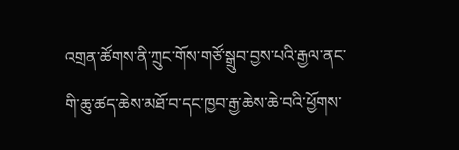འགྲན་ཚོགས་ནི་ཀྲུང་གོས་གཙོ་སྒྲུབ་བྱས་པའི་རྒྱལ་ནང་གི་ཆུ་ཚད་ཆེས་མཐོ་བ་དང་ཁྱབ་རྒྱ་ཆེས་ཆེ་བའི་ཕྱོགས་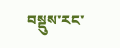བསྡུས་རང་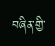བཞིན་གྱི་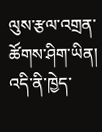ལུས་རྩལ་འགྲན་ཚོགས་ཤིག་ཡིན།
འདི་ནི་ཁྱེད་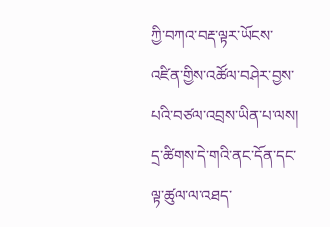ཀྱི་བཀའ་བརྡ་ལྟར་ཡོངས་འཛིན་གྱིས་འཚོལ་བཤེར་བྱས་པའི་བཙལ་འབྲས་ཡིན་པ་ལས། དྲ་ཚིགས་དེ་གའི་ནང་དོན་དང་ལྟ་ཚུལ་ལ་འཐད་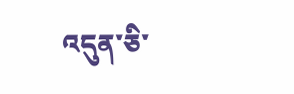འདུན་ཅི་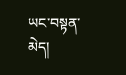ཡང་བསྟན་མེད།